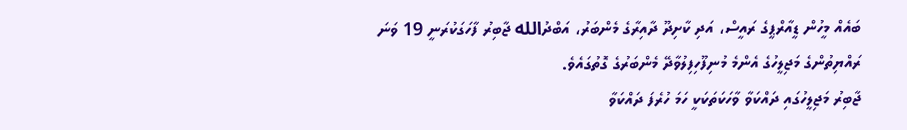ބައެއް މީހުން ޑީއާރްޕީގެ ރައީސް، އަދި ކާށިދޫ ދާއިރާގެ މެންބަރު، އަބްދުالله ޖާބިރު ފާހަގަކުރަނީ 19 ވަނަ ރައްޔިތުންގެ މަޖިލީހުގެ އެންމެ މުނިފޫހިފިލުވާދޭ މެންބަރުގެ ގޮތުގައެވެ.
ޖާބިރު މަޖިލީހުގައި ދައްކަވާ ވާހަކަތަކަކީ ހަމަ ހުރެފަ ދައްކަވާ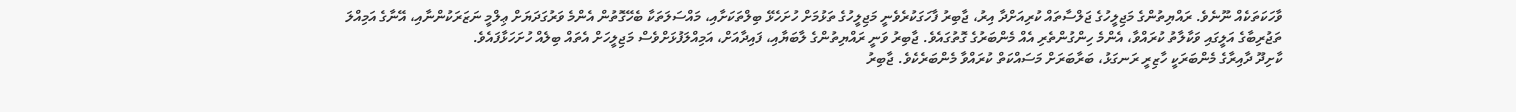ވާހަކަތަކެއް ނޫނެވެ. ރައްޔިތުންގެ މަޖިލީހުގެ ޖަލްސާތައް ކުރިއަށްދާ އިރު، ޖާބިރު ފާހަގަކުރެވެނީ މަޖިލީހުގެ ތަޅުމަށް ހުށަހެޅޭ ބިލްތަކަށާއި، މައްސަލަތަކާ ބެހޭގޮތުން އެންމެ ވަރުގަދަޔަށް ޢިލްމީ ނަޒަރަކުންނާއި، އޭނާގެ އަމިއްލަ ތަޖުރިބާގެ އަލީގައި ވަކާލާތު ކުރައްވާ، އެންމެ ހިންގުންތެރި އެއް މެންބަރުގެ ގޮތުގައެވެ. ޖާބިރު ވަނީ ރައްޔިތުންގެ ލާބަޔާއި، ފައިދާއަށް، އަމިއްލަފުޅަށްވެސް މަޖިލީހަށް އެތައް ބިލެއް ހުށަހަޅާފައެވެ.
ކާށިދޫ ދާއިރާގެ މެންބަރަކީ ހާޒިރީ ރަނގަޅު، ބަރާބަރަށް މަސައްކަތް ކުރައްވާ މެންބަރެކެވެ. ޖާބިރު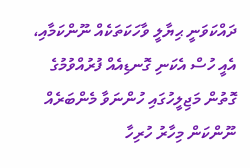ދައްކަވަނީ ޙިޔާލީ ވާހަކަތަކެއް ނޫންކަމާއި، އެއީ ހުސް އެކަނި ގޮނޑިއެއް ފުރުއްވުމުގެ ގޮތުން މަޖިލީހުގައި ހުންނަވާ މެންބަރެއް ނޫންކަން މިހާރު ހުރިހާ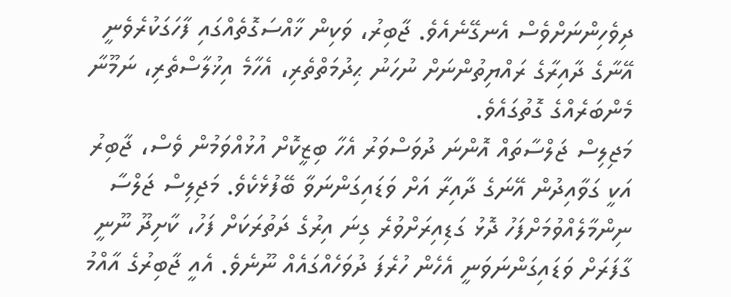ދިވެހިންނަށްވެސް އެނގޭނެއެވެ. ޖާބިރު، ވަކިން ޚާއްސަގޮތެއްގައި ފާހަގަކުރެވެނީ އޭނާގެ ދާއިރާގެ ރައްޔިތުންނަށް ނުހަނު ޙިދުމަތްތެރި، އެހާމެ އިޚުލާސްތެރި، ނަމޫނާ މެންބަރެއްގެ ގޮތުގައެވެ.
މަޖިލިސް ޖަލްސާތައް އޮންނަ ދުވަސްވަރު އެހާ ބިޒީކޮށް އުޅުއްވަމުން ވެސް، ޖާބިރު އަކީ ގަވާއިދުން އޭނަގެ ދާއިރާ އަށް ވަޑައިގަންނަވާ ބޭފުޅެކެވެ. މަޖިލިސް ޖަލްސާ ނިންމާލެއްވުމަށްފަހު ދޮޅު ގަޑިއިރަށްވުރެ ގިނަ އިރުގެ ދަތުރަކަށް ފަހު، ކާށިދޫ ނޫނީ ގާފަރަށް ވަޑައިގަންނަވަނީ އެހެން ހުރެފަ ދުވަހެއްގައެއް ނޫނެވެ. އެއީ ޖާބިރުގެ އާއްމު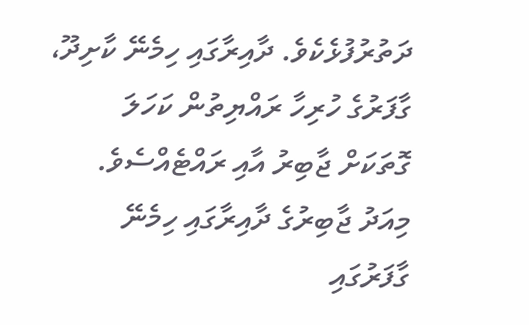ދަތުރުފުޅެކެވެ. ދާއިރާގައި ހިމެނޭ ކާށިދޫ، ގާފަރުގެ ހުރިހާ ރައްޔިތުން ކަހަލަ ގޮތަކަށް ޖާބިރު އާއި ރައްޓެއްސެވެ.
މިއަދު ޖާބިރުގެ ދާއިރާގައި ހިމެނޭ ގާފަރުގައި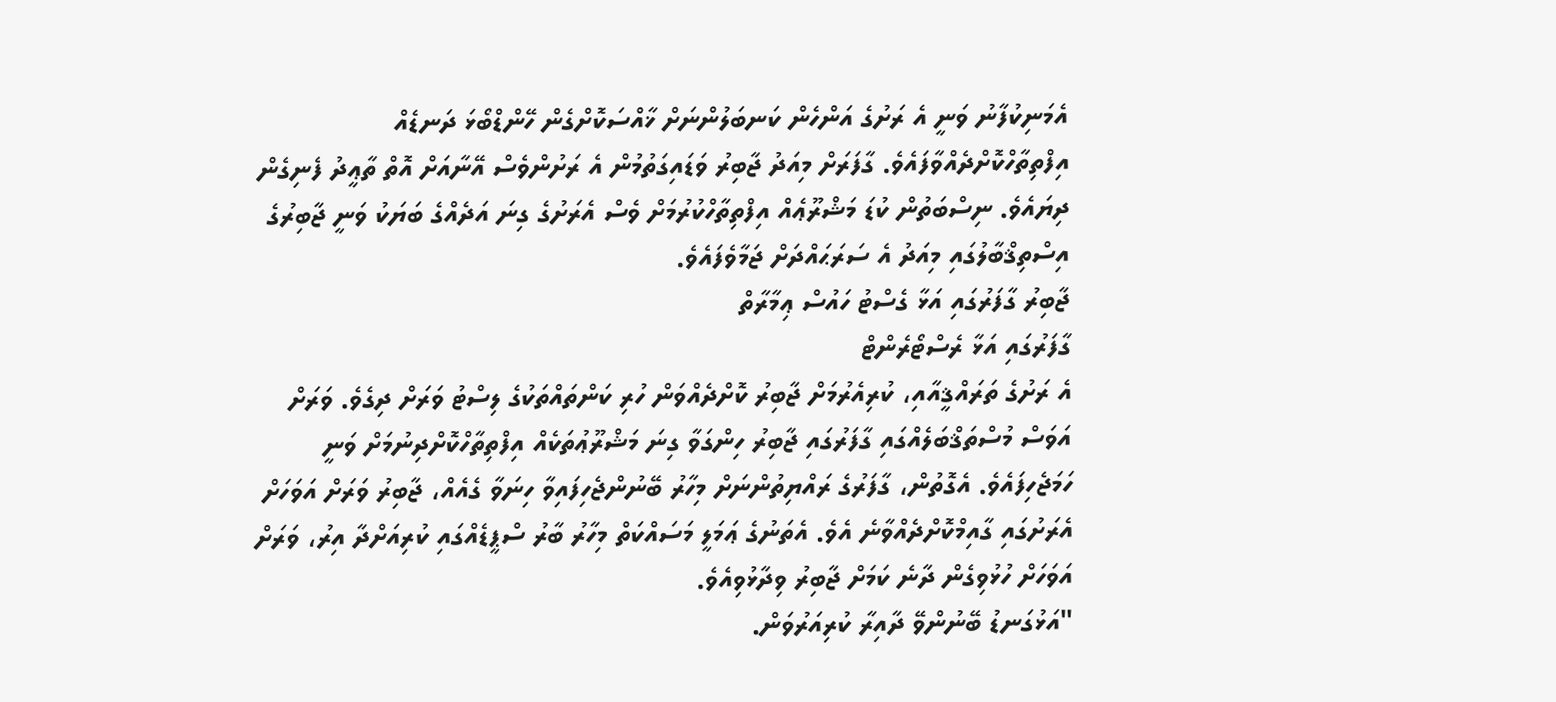އެމަނިކުފާނު ވަނީ އެ ރަށުގެ އަންހެން ކަނބަލުންނަށް ޚާއްސަކޮށްގެން ހޭންޑްބޯޅަ ދަނޑެއް އިފްތިތާހްކޮށްދެއްވާފައެވެ. ގާފަރަށް މިއަދު ޖާބިރު ވަޑައިގަތުމުން އެ ރަށުންވެސް އޭނާއަށް އޮތް ތާޢީދު ފެނިގެން ދިޔައެވެ. ނިސްބަތުން ކުޑަ މަޝްރޫޢެއް އިފްތިތާހްކުރުމަށް ވެސް އެރަށުގެ ގިނަ އަދެއްގެ ބަޔަކު ވަނީ ޖާބިރުގެ އިސްތިޤްބާލުގައި މިއަދު އެ ސަރަޙައްދަށް ޖަމާވެފައެވެ.
ޖާބިރު ގާފަރުގައި އަޅާ ގެސްޓު ހައުސް ޢިމާރާތް
ގާފަރުގައި އަޅާ ރެސްޓޯރެންޓް
އެ ރަށުގެ ތަރައްޤީއާއި، ކުރިއެރުމަށް ޖާބިރު ކޮށްދެއްވަން ހުރި ކަންތައްތަކުގެ ލިސްޓު ވަރަށް ދިގެވެ. ވަރަށް އަވަސް މުސްތަޤްބަލެއްގައި ގާފަރުގައި ޖާބިރު ހިންގަވާ ގިނަ މަޝްރޫޢުތަކެއް އިފްތިތާހްކޮށްދިނުމަށް ވަނީ ހަމަޖެހިފައެވެ. އެގޮތުން، ގާފަރުގެ ރައްޔިތުންނަށް މިހާރު ބޭނުންޖެހިފައިވާ ހިނަވާ ގެއެއް، ޖާބިރު ވަރަށް އަވަހަށް އެރަށުގައި ގާއިމްކޮށްދެއްވާނެ އެވެ. އެތަނުގެ ޢަމަލީ މަސައްކަތް މިހާރު ބާރު ސްޕީޑެއްގައި ކުރިއަށްދާ އިރު، ވަރަށް އަވަހަށް ހުޅުވިގެން ދާނެ ކަމަށް ޖާބިރު ވިދާޅުވިއެވެ.
"އަޅުގަނޑު ބޭނުންވޭ ދާއިރާ ކުރިއަރުވަން.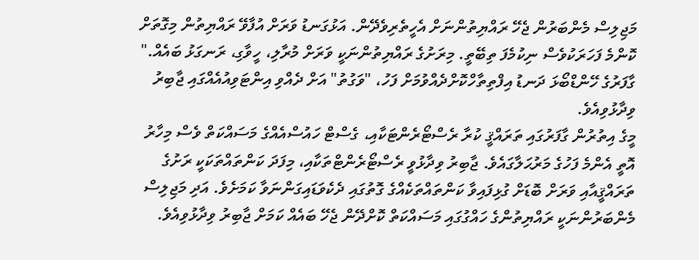މަޖިލިސް މެންބަރުން ޖެހޭ ރައްޔިތުންނަށް އެހީތެރިވެދޭން. އަޅުގަނޑު ވަރަށް އުފާވޭ ރައްޔިތުން މިގޮތަށް ކޮންމެ ފަހަރަކުވެސް ނިކުމެފަ ތިބޭތީ. މިރަށުގެ ރައްޔިތުންނަކީ ވަރަށް މުރާލި، ހީވާގި، ރަނގަޅު ބައެއް." ގާފަރުގެ ހޭންޑްބޯޅަ ދަނޑު އިފްތިތާހްކޮށްދެއްވުމަށް ފަހު، "ވަގުތު" އަށް ދެއްވި އިންޓަވިއުއެއްގައި ޖާބިރު ވިދާޅުވިއެވެ.
މީގެ އިތުރުން ގާފަރުގައި ތަރައްޤީ ކުރާ ރެސްޓޯރެންޓަކާއި، ގެސްޓް ހައުސްއެއްގެ މަސައްކަތް ވެސް މިހާރު އޮތީ އެންމެ ފަހުގެ މަރުޙަލާގައެވެ. ޖާބިރު ވިދާޅުވީ ރެސްޓޯރެންޓްތަކާއި، މިފަދަ ކަންތައްތަކަކީ ރަށުގެ ތަރައްޤީއާއި ވަރަށް ބޮޑަށް ގުޅިފައިވާ ކަންތައްތަކެއްގެ ގޮތުގައި ދެކެވަޑައިގަންނަވާ ކަމަށެވެ. އަދި މަޖިލިސް މެންބަރުންނަކީ ރައްޔިތުންގެ ހައްގުގައި މަސައްކަތް ކޮށްދޭން ޖެހޭ ބައެއް ކަމަށް ޖާބިރު ވިދާޅުވިއެވެ.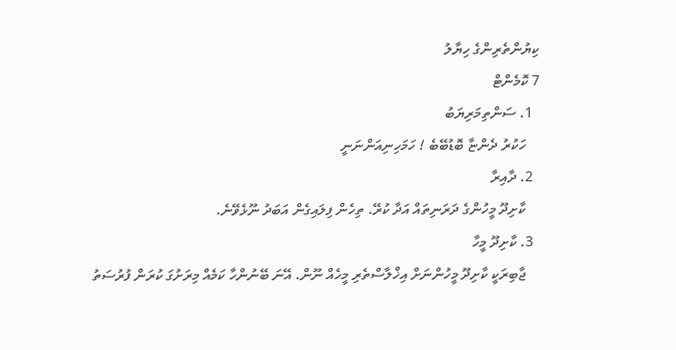ކިޔުންތެރިންގެ ހިޔާލު
7 ކޮމެންޓް
  1. ސަންތިމަރިޔަބު
    ހަކުރު ދެންޏާ ބޮޑުބޭބެ ! ހަމަހިނިއަންނަނީ
  2. ދާއިރާ
    ކާށިދޫ މީހުންގެ ދަރަނިތައް އަދާ ކުރޭ. ތިހެން ފިލައިގެން އަބަދު ނޫޅެވޭނެ.
  3. ކާށިދޫ މީހާ
    ޖާބިރަކީ ކާށިދޫ މީހުންނަށް އިޚްލާސްތެރި މީހެއް ނޫން. އޭނަ ބޭނުންހާ ކަމެއް މިރަށުގަ ކުރަން ފުރުސަތު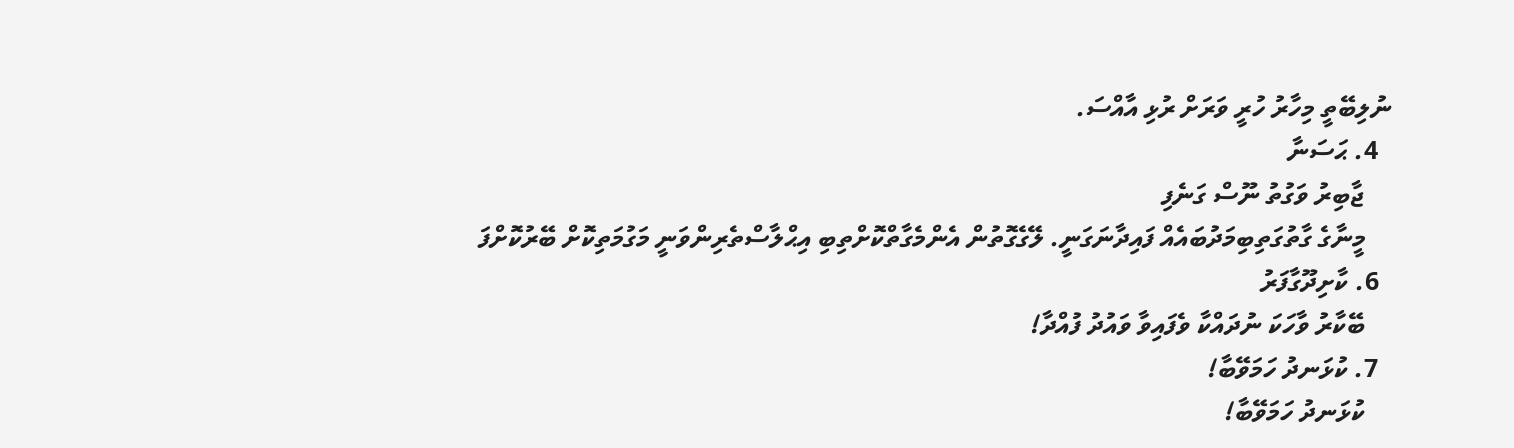ނުލިބޭތީ މިހާރު ހުރީ ވަރަށް ރުޅި އާއްސަ.
  4. ޙަސަނާ
    ޖާބިރު ވަގުތު ނޫސް ގަނެފި
    މީނާގެ ގާތުގަތިބިމަދުބައެއް ފައިދާނަގަނީ. ލޭގެގޮތުން އެންމެގާތްކޮށްތިބި އިޙްލާސްތެރިންވަނީ މަގުމަތިކޮށް ބޭރުކޮށްފަ
  6. ކާށިދޫގާފަރު
    ބޭކާރު ވާހަކަ ނުދައްކާ ވެފައިވާ ވައުދު ފުއްދާ!
  7. ކުޅަނދު ހަމަވޭބާ!
    ކުޅަނދު ހަމަވޭބާ!